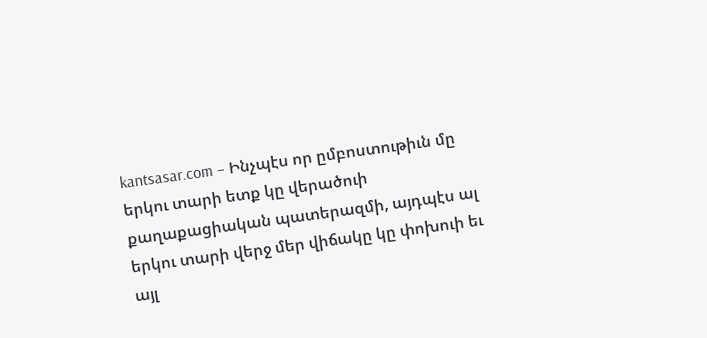kantsasar.com – Ինչպէս որ ըմբոստութիւն մը երկու տարի ետք կը վերածուի քաղաքացիական պատերազմի, այդպէս ալ երկու տարի վերջ մեր վիճակը կը փոխուի եւ այլ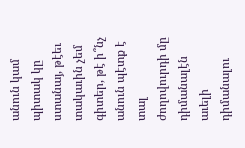անուն կամ պիտակ կը ստանայ, թէեւ տակաւին չեմ գիտեր, թէ ի՞նչ անուն պէտք է տալ ժողովուրդի մը դիմանալէն աւելի դիմանալու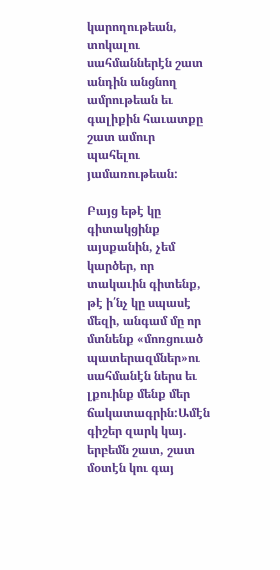կարողութեան, տոկալու սահմաններէն շատ անդին անցնող ամրութեան եւ գալիքին հաւատքը շատ ամուր պահելու յամառութեան:

Բայց եթէ կը գիտակցինք այսքանին, չեմ կարծեր, որ տակաւին գիտենք, թէ ի՛նչ կը սպասէ մեզի, անգամ մը որ մտնենք «մոռցուած պատերազմներ»ու սահմանէն ներս եւ լքուինք մենք մեր ճակատագրին:Ամէն գիշեր զարկ կայ. երբեմն շատ, շատ մօտէն կու գայ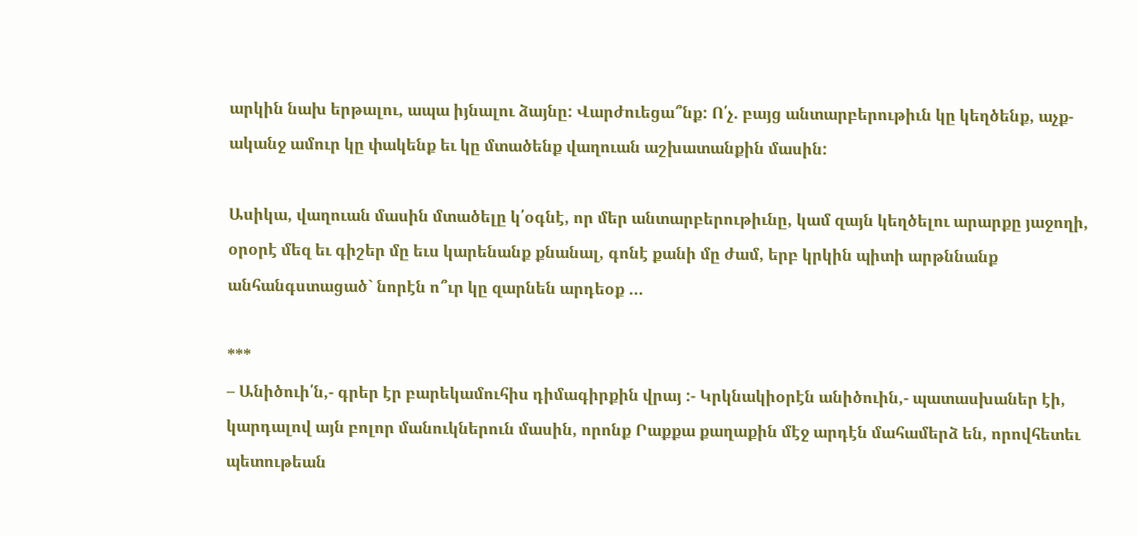արկին նախ երթալու, ապա իյնալու ձայնը: Վարժուեցա՞նք: Ո՛չ. բայց անտարբերութիւն կը կեղծենք, աչք-ականջ ամուր կը փակենք եւ կը մտածենք վաղուան աշխատանքին մասին:

Ասիկա, վաղուան մասին մտածելը կ՛օգնէ, որ մեր անտարբերութիւնը, կամ զայն կեղծելու արարքը յաջողի, օրօրէ մեզ եւ գիշեր մը եւս կարենանք քնանալ, գոնէ քանի մը ժամ, երբ կրկին պիտի արթննանք անհանգստացած` նորէն ո՞ւր կը զարնեն արդեօք …

***
– Անիծուի՛ն,- գրեր էր բարեկամուհիս դիմագիրքին վրայ :- Կրկնակիօրէն անիծուին,- պատասխաներ էի, կարդալով այն բոլոր մանուկներուն մասին, որոնք Րաքքա քաղաքին մէջ արդէն մահամերձ են, որովհետեւ պետութեան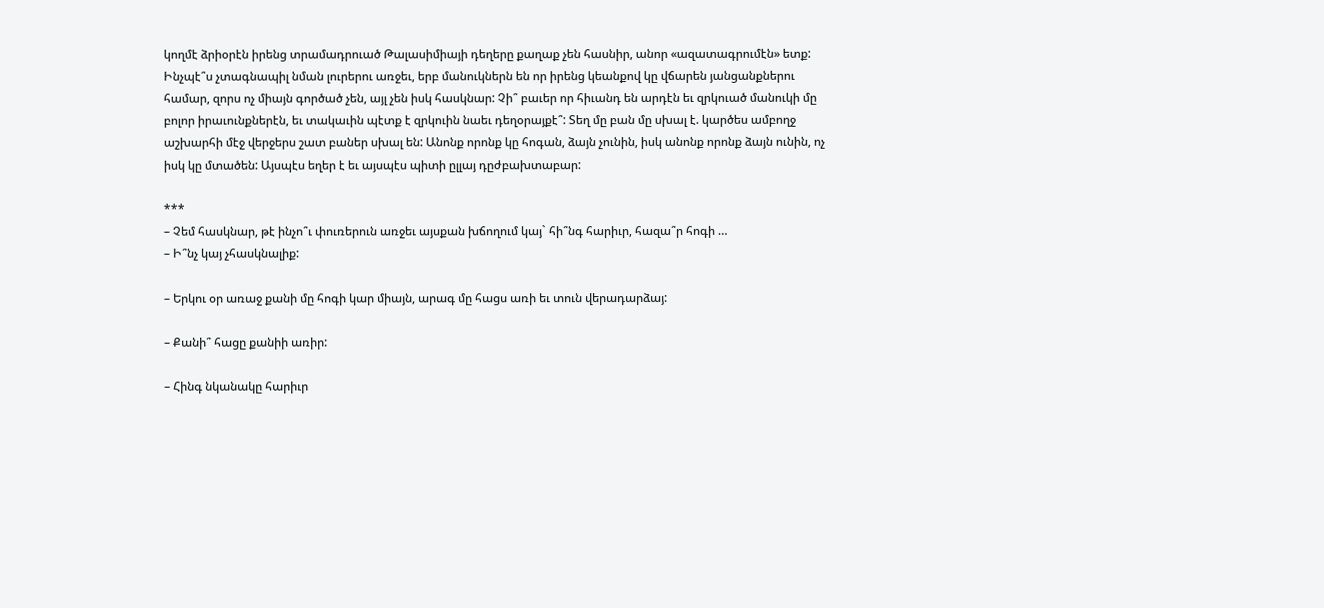կողմէ ձրիօրէն իրենց տրամադրուած Թալասիմիայի դեղերը քաղաք չեն հասնիր, անոր «ազատագրումէն» ետք: Ինչպէ՞ս չտագնապիլ նման լուրերու առջեւ, երբ մանուկներն են որ իրենց կեանքով կը վճարեն յանցանքներու համար, զորս ոչ միայն գործած չեն, այլ չեն իսկ հասկնար: Չի՞ բաւեր որ հիւանդ են արդէն եւ զրկուած մանուկի մը բոլոր իրաւունքներէն, եւ տակաւին պէտք է զրկուին նաեւ դեղօրայքէ՞: Տեղ մը բան մը սխալ է. կարծես ամբողջ աշխարհի մէջ վերջերս շատ բաներ սխալ են: Անոնք որոնք կը հոգան, ձայն չունին, իսկ անոնք որոնք ձայն ունին, ոչ իսկ կը մտածեն: Այսպէս եղեր է եւ այսպէս պիտի ըլլայ դըժբախտաբար:

***
– Չեմ հասկնար, թէ ինչո՞ւ փուռերուն առջեւ այսքան խճողում կայ` հի՞նգ հարիւր, հազա՞ր հոգի …
– Ի՞նչ կայ չհասկնալիք:

– Երկու օր առաջ քանի մը հոգի կար միայն, արագ մը հացս առի եւ տուն վերադարձայ:

– Քանի՞ հացը քանիի առիր:

– Հինգ նկանակը հարիւր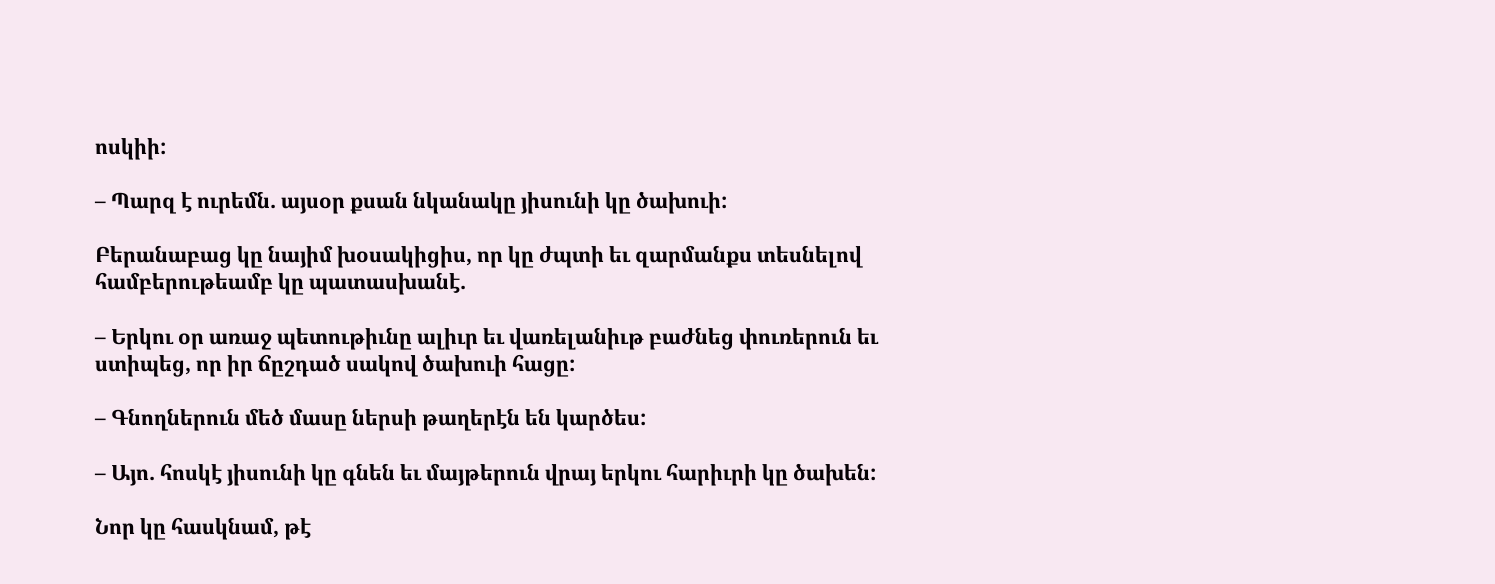ոսկիի:

– Պարզ է ուրեմն. այսօր քսան նկանակը յիսունի կը ծախուի:

Բերանաբաց կը նայիմ խօսակիցիս, որ կը ժպտի եւ զարմանքս տեսնելով համբերութեամբ կը պատասխանէ.

– Երկու օր առաջ պետութիւնը ալիւր եւ վառելանիւթ բաժնեց փուռերուն եւ ստիպեց, որ իր ճըշդած սակով ծախուի հացը:

– Գնողներուն մեծ մասը ներսի թաղերէն են կարծես:

– Այո. հոսկէ յիսունի կը գնեն եւ մայթերուն վրայ երկու հարիւրի կը ծախեն:

Նոր կը հասկնամ, թէ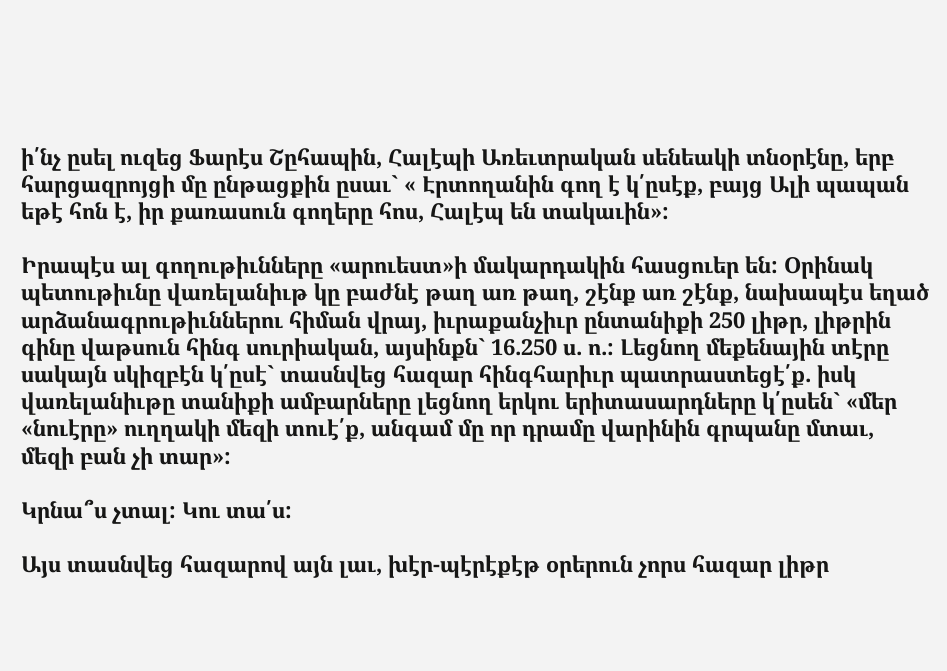ի՛նչ ըսել ուզեց Ֆարէս Շըհապին, Հալէպի Առեւտրական սենեակի տնօրէնը, երբ հարցազրոյցի մը ընթացքին ըսաւ` « Էրտողանին գող է կ՛ըսէք, բայց Ալի պապան եթէ հոն է, իր քառասուն գողերը հոս, Հալէպ են տակաւին»:

Իրապէս ալ գողութիւնները «արուեստ»ի մակարդակին հասցուեր են: Օրինակ պետութիւնը վառելանիւթ կը բաժնէ թաղ առ թաղ, շէնք առ շէնք, նախապէս եղած արձանագրութիւններու հիման վրայ, իւրաքանչիւր ընտանիքի 250 լիթր, լիթրին գինը վաթսուն հինգ սուրիական, այսինքն` 16.250 ս. ո.: Լեցնող մեքենային տէրը սակայն սկիզբէն կ՛ըսէ` տասնվեց հազար հինգհարիւր պատրաստեցէ՛ք. իսկ վառելանիւթը տանիքի ամբարները լեցնող երկու երիտասարդները կ՛ըսեն` «մեր «նուէրը» ուղղակի մեզի տուէ՛ք, անգամ մը որ դրամը վարինին գրպանը մտաւ, մեզի բան չի տար»:

Կրնա՞ս չտալ: Կու տա՛ս:

Այս տասնվեց հազարով այն լաւ, խէր-պէրէքէթ օրերուն չորս հազար լիթր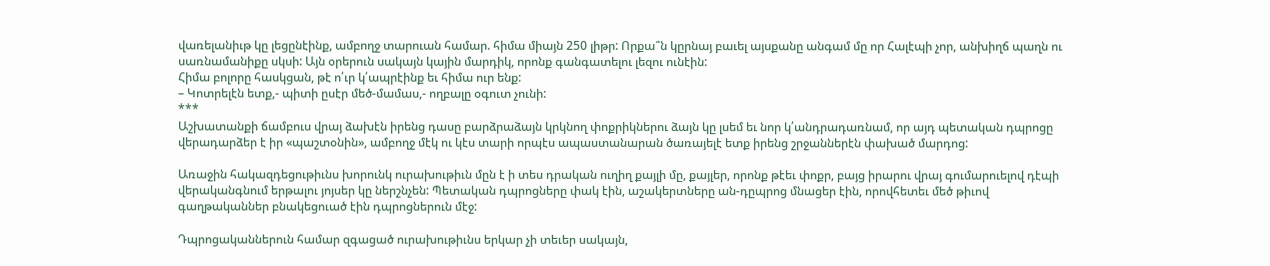վառելանիւթ կը լեցընէինք, ամբողջ տարուան համար. հիմա միայն 250 լիթր: Որքա՞ն կըրնայ բաւել այսքանը անգամ մը որ Հալէպի չոր, անխիղճ պաղն ու սառնամանիքը սկսի: Այն օրերուն սակայն կային մարդիկ, որոնք գանգատելու լեզու ունէին:
Հիմա բոլորը հասկցան, թէ ո՛ւր կ՛ապրէինք եւ հիմա ուր ենք:
– Կոտրելէն ետք,- պիտի ըսէր մեծ-մամաս,- ողբալը օգուտ չունի:
***
Աշխատանքի ճամբուս վրայ ձախէն իրենց դասը բարձրաձայն կրկնող փոքրիկներու ձայն կը լսեմ եւ նոր կ՛անդրադառնամ, որ այդ պետական դպրոցը վերադարձեր է իր «պաշտօնին», ամբողջ մէկ ու կէս տարի որպէս ապաստանարան ծառայելէ ետք իրենց շրջաններէն փախած մարդոց:

Առաջին հակազդեցութիւնս խորունկ ուրախութիւն մըն է ի տես դրական ուղիղ քայլի մը, քայլեր, որոնք թէեւ փոքր, բայց իրարու վրայ գումարուելով դէպի վերականգնում երթալու յոյսեր կը ներշնչեն: Պետական դպրոցները փակ էին, աշակերտները ան-դըպրոց մնացեր էին, որովհետեւ մեծ թիւով գաղթականներ բնակեցուած էին դպրոցներուն մէջ:

Դպրոցականներուն համար զգացած ուրախութիւնս երկար չի տեւեր սակայն,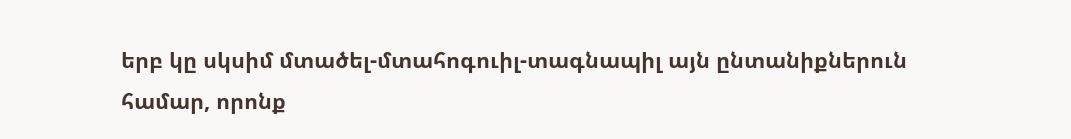երբ կը սկսիմ մտածել-մտահոգուիլ-տագնապիլ այն ընտանիքներուն համար, որոնք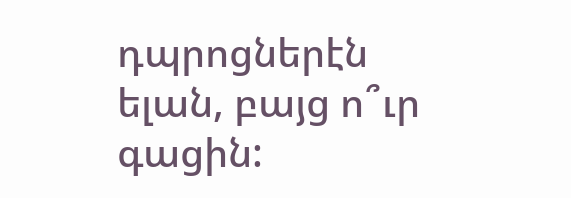դպրոցներէն ելան, բայց ո՞ւր գացին: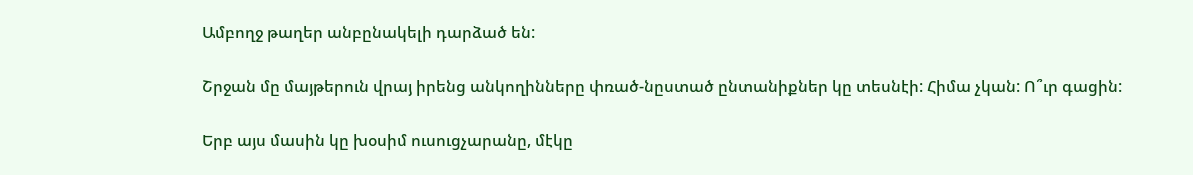Ամբողջ թաղեր անբընակելի դարձած են:

Շրջան մը մայթերուն վրայ իրենց անկողինները փռած-նըստած ընտանիքներ կը տեսնէի: Հիմա չկան: Ո՞ւր գացին:

Երբ այս մասին կը խօսիմ ուսուցչարանը, մէկը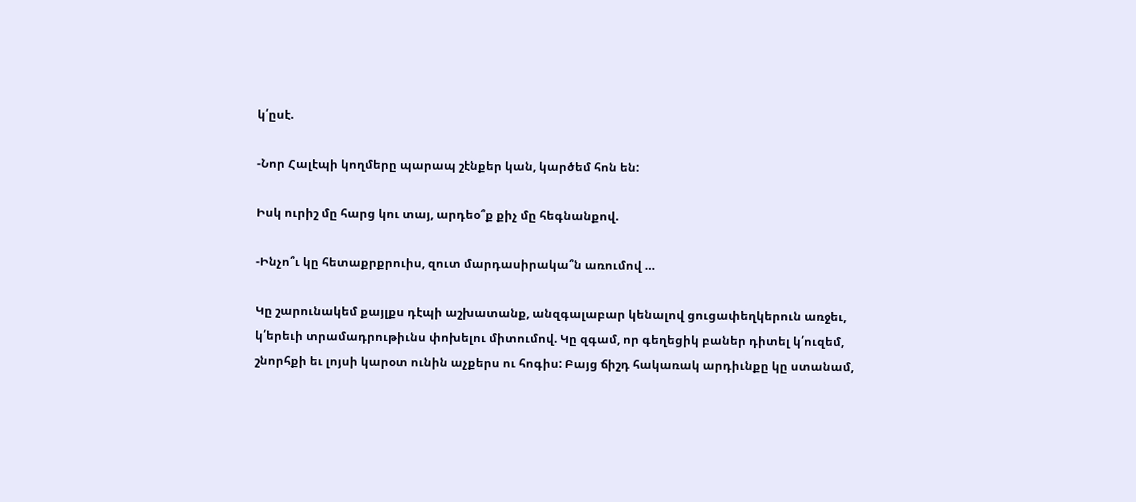կ՛ըսէ.

-Նոր Հալէպի կողմերը պարապ շէնքեր կան, կարծեմ հոն են:

Իսկ ուրիշ մը հարց կու տայ, արդեօ՞ք քիչ մը հեգնանքով.

-Ինչո՞ւ կը հետաքրքրուիս, զուտ մարդասիրակա՞ն առումով …

Կը շարունակեմ քայլքս դէպի աշխատանք, անզգալաբար կենալով ցուցափեղկերուն առջեւ, կ՛երեւի տրամադրութիւնս փոխելու միտումով. Կը զգամ, որ գեղեցիկ բաներ դիտել կ՛ուզեմ, շնորհքի եւ լոյսի կարօտ ունին աչքերս ու հոգիս: Բայց ճիշդ հակառակ արդիւնքը կը ստանամ,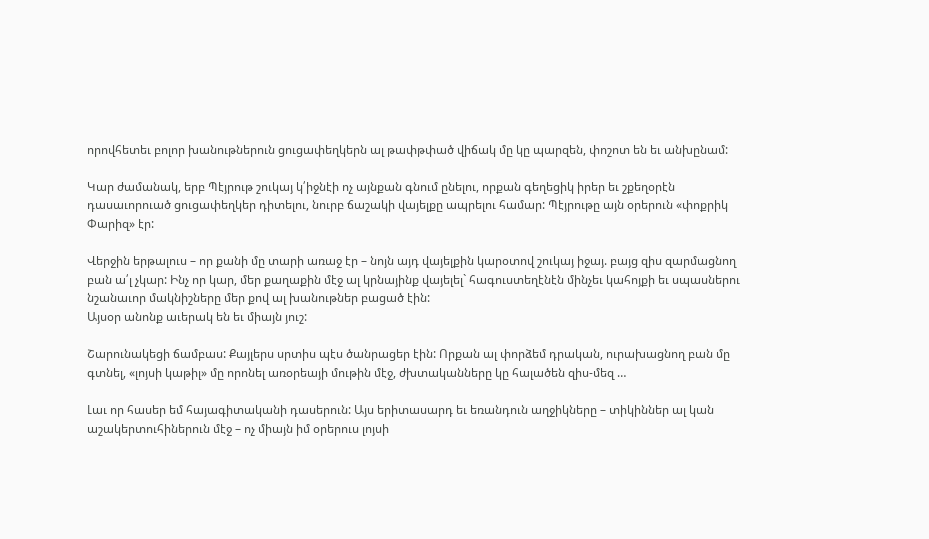որովհետեւ բոլոր խանութներուն ցուցափեղկերն ալ թափթփած վիճակ մը կը պարզեն, փոշոտ են եւ անխընամ:

Կար ժամանակ, երբ Պէյրութ շուկայ կ՛իջնէի ոչ այնքան գնում ընելու, որքան գեղեցիկ իրեր եւ շքեղօրէն դասաւորուած ցուցափեղկեր դիտելու, նուրբ ճաշակի վայելքը ապրելու համար: Պէյրութը այն օրերուն «փոքրիկ Փարիզ» էր:

Վերջին երթալուս – որ քանի մը տարի առաջ էր – նոյն այդ վայելքին կարօտով շուկայ իջայ. բայց զիս զարմացնող բան ա՛լ չկար: Ինչ որ կար, մեր քաղաքին մէջ ալ կրնայինք վայելել` հագուստեղէնէն մինչեւ կահոյքի եւ սպասներու նշանաւոր մակնիշները մեր քով ալ խանութներ բացած էին:
Այսօր անոնք աւերակ են եւ միայն յուշ:

Շարունակեցի ճամբաս: Քայլերս սրտիս պէս ծանրացեր էին: Որքան ալ փորձեմ դրական, ուրախացնող բան մը գտնել, «լոյսի կաթիլ» մը որոնել առօրեայի մութին մէջ, ժխտականները կը հալածեն զիս-մեզ …

Լաւ որ հասեր եմ հայագիտականի դասերուն: Այս երիտասարդ եւ եռանդուն աղջիկները – տիկիններ ալ կան աշակերտուհիներուն մէջ – ոչ միայն իմ օրերուս լոյսի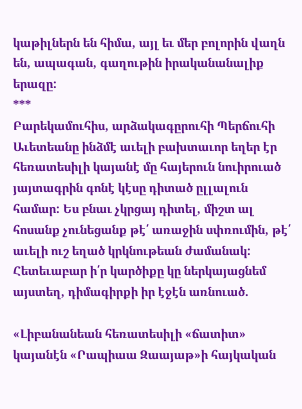կաթիլներն են հիմա, այլ եւ մեր բոլորին վաղն են, ապագան, գաղութին իրականանալիք երազը:
***
Բարեկամուհիս, արձակագըրուհի Պերճուհի Աւետեանը ինձմէ աւելի բախտաւոր եղեր էր հեռատեսիլի կայանէ մը հայերուն նուիրուած յայտագրին գոնէ կէսը դիտած ըլլալուն համար: Ես բնաւ չկրցայ դիտել, միշտ ալ հոսանք չունեցանք թէ՛ առաջին սփռումին, թէ՛ աւելի ուշ եղած կրկնութեան ժամանակ: Հետեւաբար ի՛ր կարծիքը կը ներկայացնեմ այստեղ, դիմագիրքի իր էջէն առնուած.

«Լիբանանեան հեռատեսիլի «ճատիտ» կայանէն «Րապիաա Զաայաթ»ի հայկական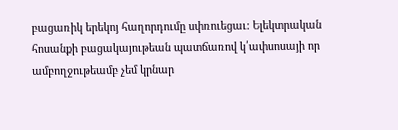բացառիկ երեկոյ հաղորդումը սփռուեցաւ: Ելեկտրական հոսանքի բացակայութեան պատճառով կ՛ափսոսայի որ ամբողջութեամբ չեմ կրնար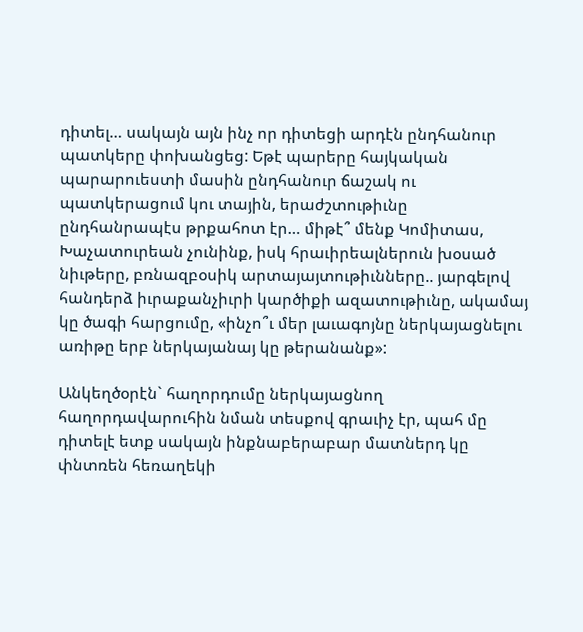դիտել… սակայն այն ինչ որ դիտեցի արդէն ընդհանուր պատկերը փոխանցեց: Եթէ պարերը հայկական պարարուեստի մասին ընդհանուր ճաշակ ու պատկերացում կու տային, երաժշտութիւնը ընդհանրապէս թրքահոտ էր… միթէ՞ մենք Կոմիտաս, Խաչատուրեան չունինք, իսկ հրաւիրեալներուն խօսած նիւթերը, բռնազբօսիկ արտայայտութիւնները.. յարգելով հանդերձ իւրաքանչիւրի կարծիքի ազատութիւնը, ակամայ կը ծագի հարցումը, «ինչո՞ւ մեր լաւագոյնը ներկայացնելու առիթը երբ ներկայանայ կը թերանանք»:

Անկեղծօրէն` հաղորդումը ներկայացնող հաղորդավարուհին նման տեսքով գրաւիչ էր, պահ մը դիտելէ ետք սակայն ինքնաբերաբար մատներդ կը փնտռեն հեռաղեկի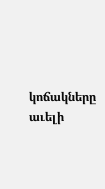կոճակները աւելի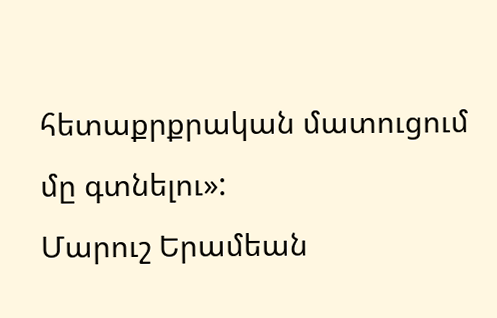հետաքրքրական մատուցում մը գտնելու»:
Մարուշ Երամեան